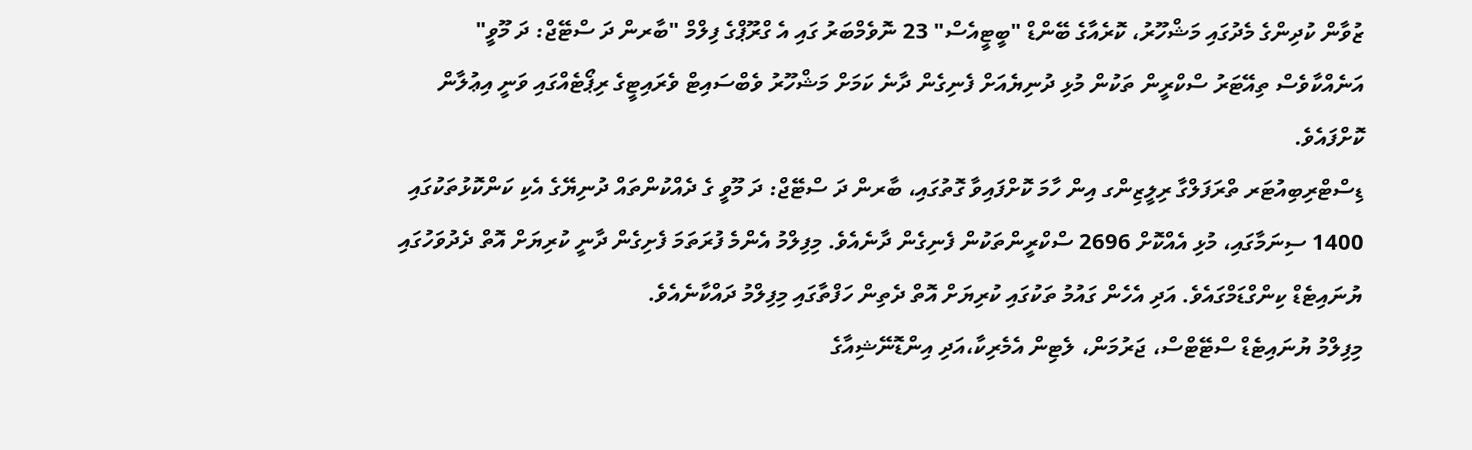ޒުވާން ކުދިންގެ މެދުގައި މަޝްހޫރު، ކޮރެއާގެ ބޭންޑް "ބީޓީއެސް" 23 ނޮވެމްބަރު ގައި އެ ގްރޫޕްގެ ފިލްމް "ބާރން ދަ ސްޓޭޖް: ދަ މޫވީ" އަނެއްކާވެސް ތިއޭޓަރު ސްކްރީން ތަކުން މުޅި ދުނިޔެއަށް ފެނިގެން ދާނެ ކަމަށް މަޝްހޫރު ވެބްސައިޓް ވެރައިޓީގެ ރިޕޯޓެއްގައި ވަނީ އިޢުލާން ކޮށްފައެވެ.
ޑިސްޓްރިބިއުޓަރ ތްރަފަލްގާ ރިލީޒިންގ އިން ހާމަ ކޮށްފައިވާ ގޮތުގައި، ބާރން ދަ ސްޓޭޖް: ދަ މޫވީ ގެ ދެއްކުންތައް ދުނިޔޭގެ އެކި ކަންކޮޅުތަކުގައި 1400 ސިނަމާގައި، މުޅި އެއްކޮށް 2696 ސްކްރީންތަކުން ފެނިގެން ދާނެއެވެ. މިފިލްމު އެންމެ ފުރަތަމަ ފެށިގެން ދާނީ ކުރިޔަށް އޮތް ދެދުވަހުގައި ޔުނައިޓެޑް ކިންގްޑަމްގައެވެ. އަދި އެހެން ގައުމު ތަކުގައި ކުރިޔަށް އޮތް ދެތިން ހަފްތާގައި މިފިލްމު ދައްކާނެއެވެ.
މިފިލްމު ޔުނައިޓެޑް ސްޓޭޓްސް، ޖަރުމަން، ލެޓިން އެމެރިކާ،އަދި އިންޑޮނޭޝިއާގެ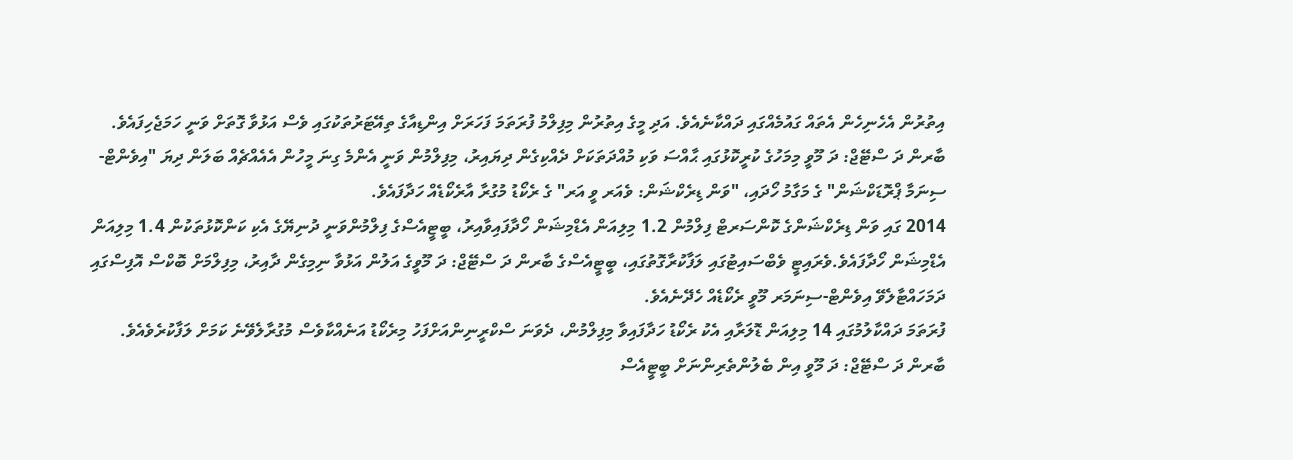އިތުރުން އެހެނިހެން އެތައް ގައުމެއްގައި ދައްކާނެއެވެ. އަދި މީގެ އިތުރުން މިފިލްމު ފުރަތަމަ ފަހަރަށް އިންޑިއާގެ ތިއޭޓަރުތަކުގައި ވެސް އަޅުވާ ގޮތަށް ވަނީ ހަމަޖެހިފައެވެ.
ބާރން ދަ ސްޓޭޖް: ދަ މޫވީ މިމަހުގެ ކުރީކޮޅުގައި ޙާއްސަ ވަކި މުއްދަތަކަށް ދެއްކިގެން ދިޔައިރު، މިފިލްމުން ވަނީ އެންމެ ގިނަ މީހުން އެއެއްޗެއް ބަލަން ދިޔަ "އިވެންޓް-ސިނަމާ ޕްރޮޑަކްޝަން" ގެ މަގާމު ހޯދައި، "ވަން ޑިރެކްޝަން: ވެއަރ ވީ އަރ" ގެ ރެކޯޑު މުގުރާ އާރެކޯޑެއް ހަދާފައެވެ.
2014 ގައި ވަން ޑިރެކްޝަންގެ ކޮންސަރޓް ފިލްމުން 1.2 މިލިއަން އެޑްމިޝަން ހޯދާފައިވާއިރު، ބީޓީއެސްގެ ފިލްމުންވަނީ ދުނިޔޭގެ އެކި ކަންކޮޅުތަކުން 1.4 މިލިއަން އެޑްމިޝަން ހޯދާފައެވެ.ވެރައިޓީ ވެބްސައިޓުގައި ލަފާކުރާގޮތުގައި، ބީޓީއެސްގެ ބާރން ދަ ސްޓޭޖް: ދަ މޫވީގެ އަލުން އަޅުވާ ނިމިގެން ދާއިރު، މިފިލްމަށް ބޮކްސް އޮފިސްގައި ދަމަހައްޓާލެވޭ އިވެންޓް-ސިނަމަރ މޫވީ ރެކޯޑެއް ހެދޭނެއެވެ.
ފުރަތަމަ ދައްކާލުމުގައި 14 މިލިއަން ޑޮލަރާއި އެކު ރެކޯޑު ހަދާފައިވާ މިފިލްމުން، ދެވަނަ ސްކްރީނިންއަށްފަހު މިރެކޯޑު އަނެއްކާވެސް މުގުރާލެވޭނެ ކަމަށް ލަފާކުރެވެއެވެ.
ބާރން ދަ ސްޓޭޖް: ދަ މޫވީ އިން ބެލުންތެރިންނަށް ބީޓީއެސް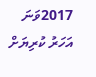2017ވަނަ އަހަރު ކުރިޔަށް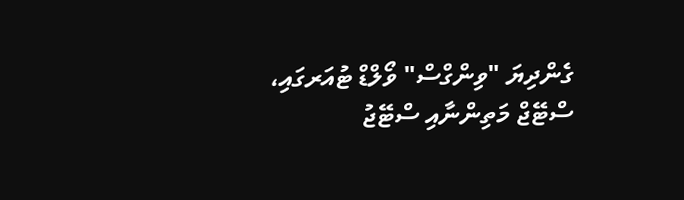ގެންދިޔަ "ވިންގްސް" ވޯލްޑް ޓުއަރގައި، ސްޓޭޖް މަތިންނާއި ސްޓޭޖު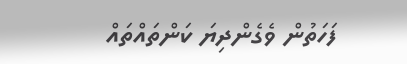ފަހަތުން ވެގެންދިޔަ ކަންތައްތައް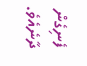ފެނިގެން ދާނެއެވެ.